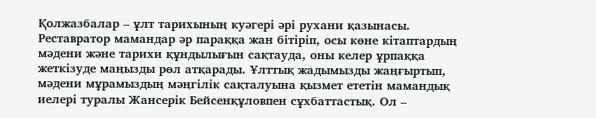Қолжазбалар – ұлт тарихының куәгері әрі рухани қазынасы. Реставратор мамандар әр параққа жан бітіріп, осы көне кітаптардың мәдени және тарихи құндылығын сақтауда, оны келер ұрпаққа жеткізуде маңызды рөл атқарады. Ұлттық жадымызды жаңғыртып, мәдени мұрамыздың мәңгілік сақталуына қызмет ететін мамандық иелері туралы Жансерік Бейсенқұловпен сұхбаттастық. Ол –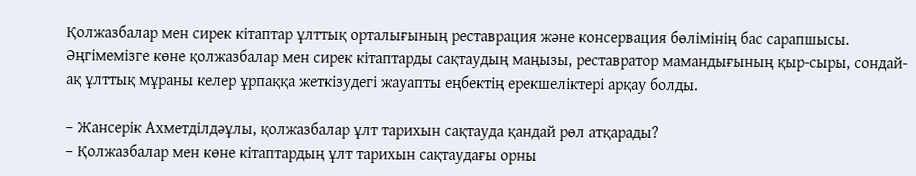Қолжазбалар мен сирек кітаптар ұлттық орталығының реставрация және консервация бөлімінің бас сарапшысы. Әңгімемізге көне қолжазбалар мен сирек кітаптарды сақтаудың маңызы, реставратор мамандығының қыр-сыры, сондай-ақ ұлттық мұраны келер ұрпаққа жеткізудегі жауапты еңбектің ерекшеліктері арқау болды.

– Жансерік Ахметділдәұлы, қолжазбалар ұлт тарихын сақтауда қандай рөл атқарады?
– Қолжазбалар мен көне кітаптардың ұлт тарихын сақтаудағы орны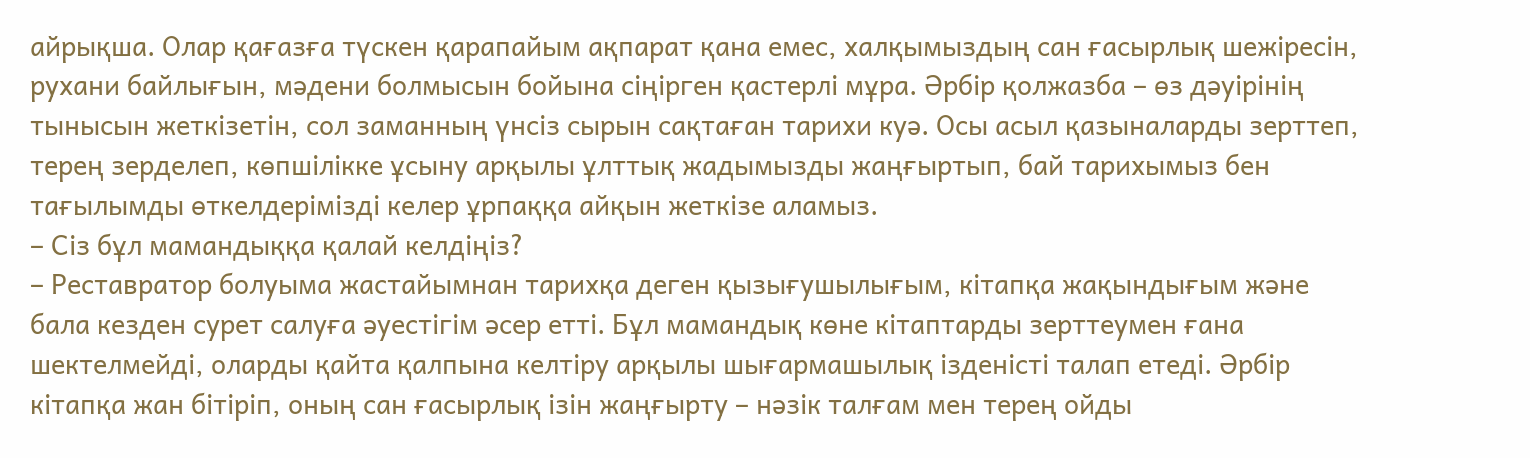айрықша. Олар қағазға түскен қарапайым ақпарат қана емес, халқымыздың сан ғасырлық шежіресін, рухани байлығын, мәдени болмысын бойына сіңірген қастерлі мұра. Әрбір қолжазба – өз дәуірінің тынысын жеткізетін, сол заманның үнсіз сырын сақтаған тарихи куә. Осы асыл қазыналарды зерттеп, терең зерделеп, көпшілікке ұсыну арқылы ұлттық жадымызды жаңғыртып, бай тарихымыз бен тағылымды өткелдерімізді келер ұрпаққа айқын жеткізе аламыз.
– Сіз бұл мамандыққа қалай келдіңіз?
– Реставратор болуыма жастайымнан тарихқа деген қызығушылығым, кітапқа жақындығым және бала кезден сурет салуға әуестігім әсер етті. Бұл мамандық көне кітаптарды зерттеумен ғана шектелмейді, оларды қайта қалпына келтіру арқылы шығармашылық ізденісті талап етеді. Әрбір кітапқа жан бітіріп, оның сан ғасырлық ізін жаңғырту – нәзік талғам мен терең ойды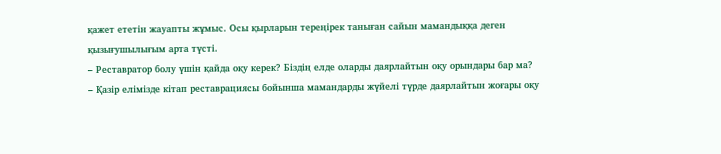қажет ететін жауапты жұмыс. Осы қырларын тереңірек таныған сайын мамандыққа деген қызығушылығым арта түсті.
– Реставратор болу үшін қайда оқу керек? Біздің елде оларды даярлайтын оқу орындары бар ма?
– Қазір елімізде кітап реставрациясы бойынша мамандарды жүйелі түрде даярлайтын жоғары оқу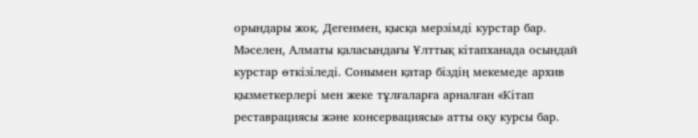орындары жоқ. Дегенмен, қысқа мерзімді курстар бар. Мәселен, Алматы қаласындағы Ұлттық кітапханада осындай курстар өткізіледі. Сонымен қатар біздің мекемеде архив қызметкерлері мен жеке тұлғаларға арналған «Кітап реставрациясы және консервациясы» атты оқу курсы бар.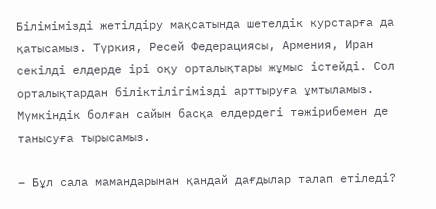Білімімізді жетілдіру мақсатында шетелдік курстарға да қатысамыз. Түркия, Ресей Федерациясы, Армения, Иран секілді елдерде ірі оқу орталықтары жұмыс істейді. Сол орталықтардан біліктілігімізді арттыруға ұмтыламыз. Мүмкіндік болған сайын басқа елдердегі тәжірибемен де танысуға тырысамыз.

– Бұл сала мамандарынан қандай дағдылар талап етіледі?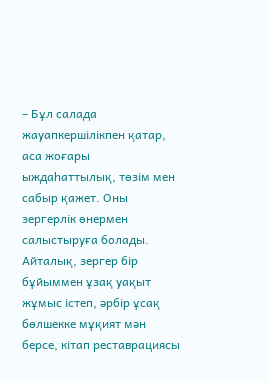– Бұл салада жауапкершілікпен қатар, аса жоғары ыждаһаттылық, төзім мен сабыр қажет. Оны зергерлік өнермен салыстыруға болады. Айталық, зергер бір бұйыммен ұзақ уақыт жұмыс істеп, әрбір ұсақ бөлшекке мұқият мән берсе, кітап реставрациясы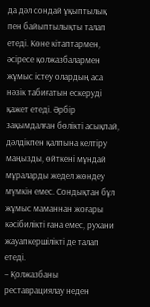да дәл сондай ұқыптылық пен байыптылықты талап етеді. Көне кітаптармен, әсіресе қолжазбалармен жұмыс істеу олардың аса нәзік табиғатын ескеруді қажет етеді. Әрбір зақымдалған бөлікті асықпай, дәлдікпен қалпына келтіру маңызды, өйткені мұндай мұраларды жедел жөндеу мүмкін емес. Сондықтан бұл жұмыс маманнан жоғары кәсібилікті ғана емес, рухани жауапкершілікті де талап етеді.
– Қолжазбаны реставрациялау неден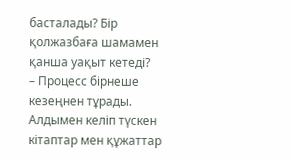басталады? Бір қолжазбаға шамамен қанша уақыт кетеді?
– Процесс бірнеше кезеңнен тұрады. Алдымен келіп түскен кітаптар мен құжаттар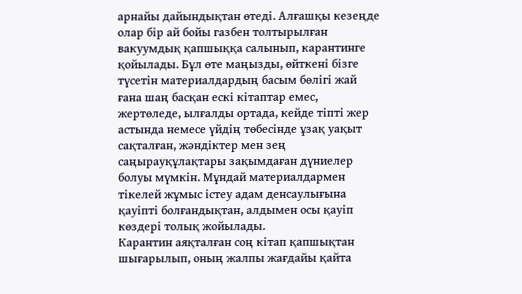арнайы дайындықтан өтеді. Алғашқы кезеңде олар бір ай бойы газбен толтырылған вакуумдық қапшыққа салынып, карантинге қойылады. Бұл өте маңызды, өйткені бізге түсетін материалдардың басым бөлігі жай ғана шаң басқан ескі кітаптар емес, жертөледе, ылғалды ортада, кейде тіпті жер астында немесе үйдің төбесінде ұзақ уақыт сақталған, жәндіктер мен зең саңырауқұлақтары зақымдаған дүниелер болуы мүмкін. Мұндай материалдармен тікелей жұмыс істеу адам денсаулығына қауіпті болғандықтан, алдымен осы қауіп көздері толық жойылады.
Карантин аяқталған соң кітап қапшықтан шығарылып, оның жалпы жағдайы қайта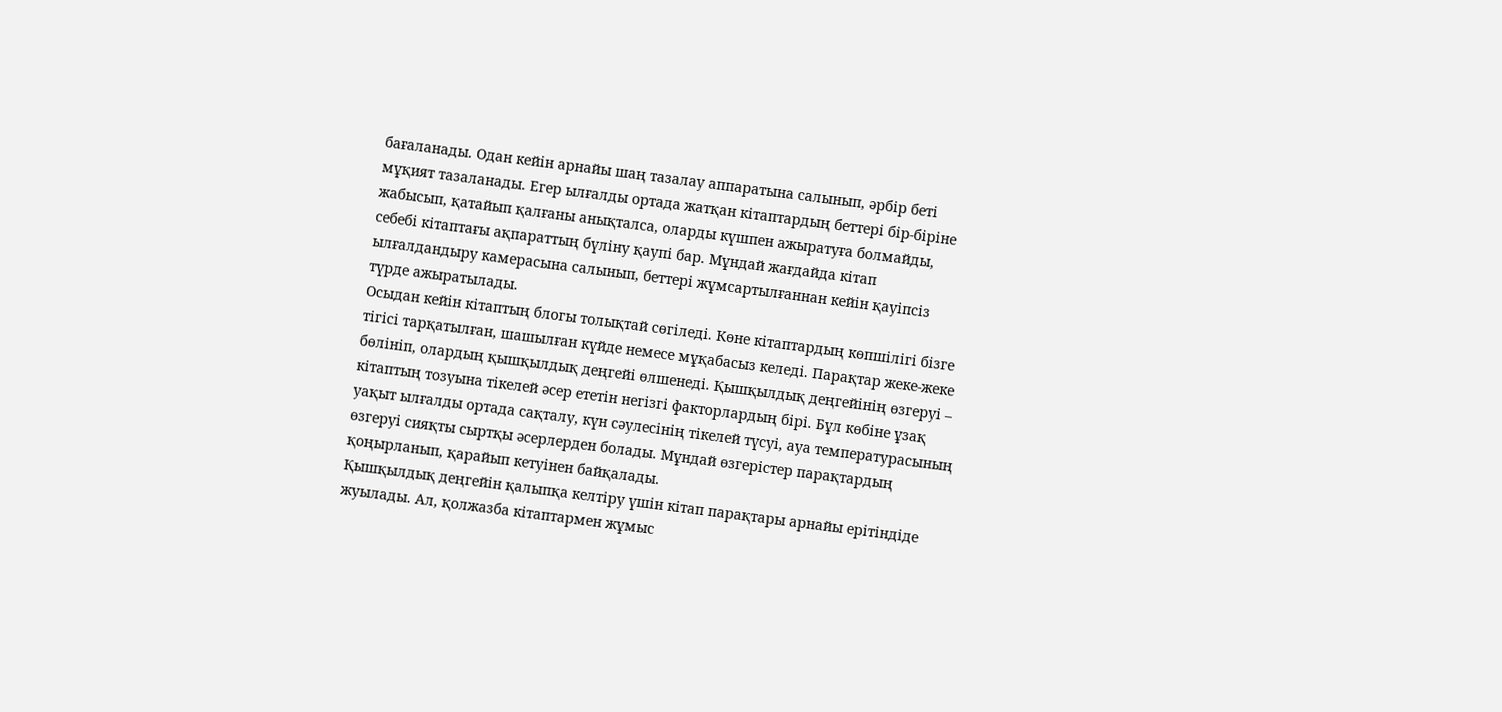бағаланады. Одан кейін арнайы шаң тазалау аппаратына салынып, әрбір беті мұқият тазаланады. Егер ылғалды ортада жатқан кітаптардың беттері бір-біріне жабысып, қатайып қалғаны анықталса, оларды күшпен ажыратуға болмайды, себебі кітаптағы ақпараттың бүліну қаупі бар. Мұндай жағдайда кітап ылғалдандыру камерасына салынып, беттері жұмсартылғаннан кейін қауіпсіз түрде ажыратылады.
Осыдан кейін кітаптың блогы толықтай сөгіледі. Көне кітаптардың көпшілігі бізге тігісі тарқатылған, шашылған күйде немесе мұқабасыз келеді. Парақтар жеке-жеке бөлініп, олардың қышқылдық деңгейі өлшенеді. Қышқылдық деңгейінің өзгеруі – кітаптың тозуына тікелей әсер ететін негізгі факторлардың бірі. Бұл көбіне ұзақ уақыт ылғалды ортада сақталу, күн сәулесінің тікелей түсуі, ауа температурасының өзгеруі сияқты сыртқы әсерлерден болады. Мұндай өзгерістер парақтардың қоңырланып, қарайып кетуінен байқалады.
Қышқылдық деңгейін қалыпқа келтіру үшін кітап парақтары арнайы ерітіндіде жуылады. Ал, қолжазба кітаптармен жұмыс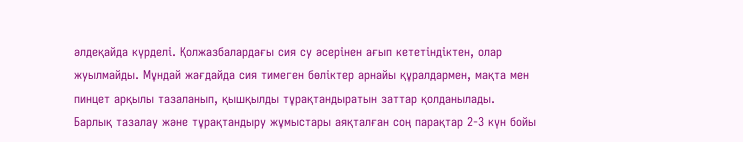әлдеқайда күрделі. Қолжазбалардағы сия су әсерінен ағып кететіндіктен, олар жуылмайды. Мұндай жағдайда сия тимеген бөліктер арнайы құралдармен, мақта мен пинцет арқылы тазаланып, қышқылды тұрақтандыратын заттар қолданылады.
Барлық тазалау және тұрақтандыру жұмыстары аяқталған соң парақтар 2-3 күн бойы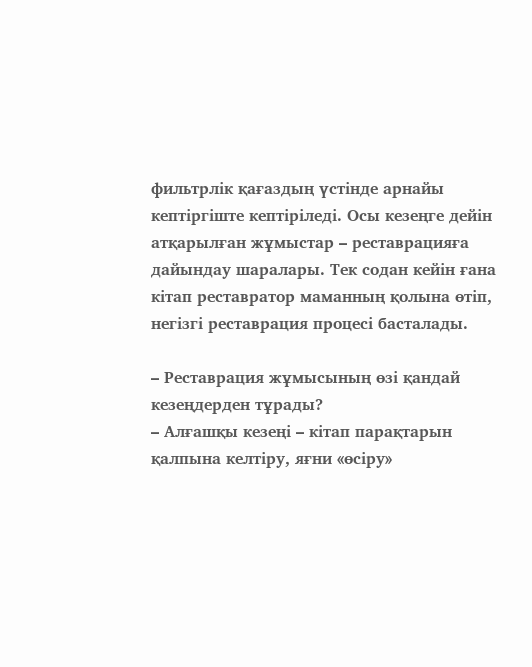фильтрлік қағаздың үстінде арнайы кептіргіште кептіріледі. Осы кезеңге дейін атқарылған жұмыстар – реставрацияға дайындау шаралары. Тек содан кейін ғана кітап реставратор маманның қолына өтіп, негізгі реставрация процесі басталады.

– Реставрация жұмысының өзі қандай кезеңдерден тұрады?
– Алғашқы кезеңі – кітап парақтарын қалпына келтіру, яғни «өсіру»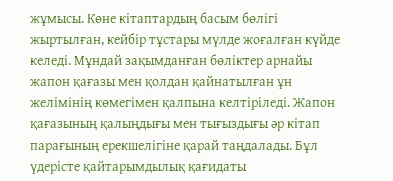жұмысы. Көне кітаптардың басым бөлігі жыртылған, кейбір тұстары мүлде жоғалған күйде келеді. Мұндай зақымданған бөліктер арнайы жапон қағазы мен қолдан қайнатылған ұн желімінің көмегімен қалпына келтіріледі. Жапон қағазының қалыңдығы мен тығыздығы әр кітап парағының ерекшелігіне қарай таңдалады. Бұл үдерісте қайтарымдылық қағидаты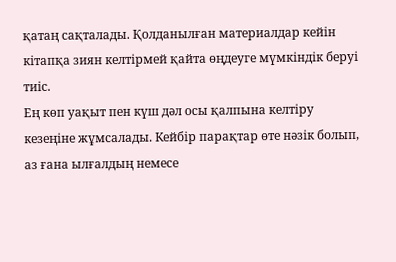қатаң сақталады. Қолданылған материалдар кейін кітапқа зиян келтірмей қайта өңдеуге мүмкіндік беруі тиіс.
Ең көп уақыт пен күш дәл осы қалпына келтіру кезеңіне жұмсалады. Кейбір парақтар өте нәзік болып, аз ғана ылғалдың немесе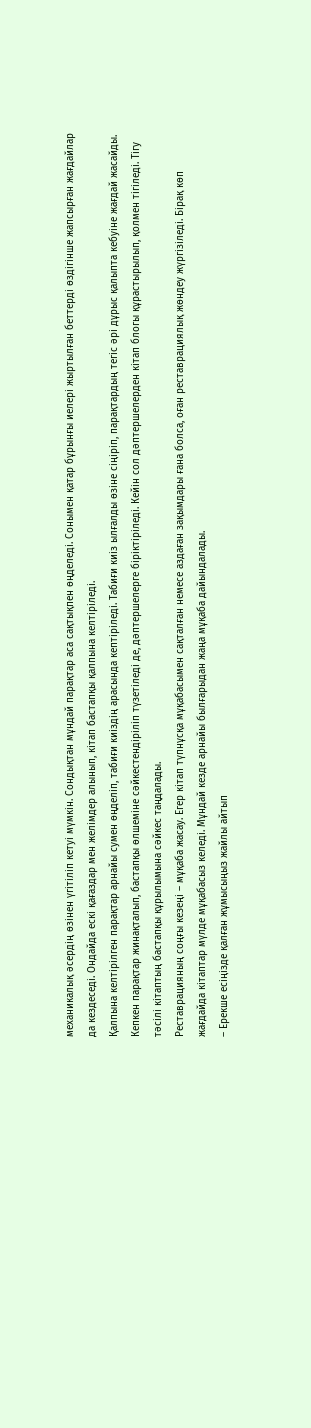механикалық әсердің өзінен үгітіліп кетуі мүмкін. Сондықтан мұндай парақтар аса сақтықпен өңделеді. Сонымен қатар бұрынғы иелері жыртылған беттерді өздігінше жапсырған жағдайлар да кездеседі. Ондайда ескі қағаздар мен желімдер алынып, кітап бастапқы қалпына келтіріледі.
Қалпына келтірілген парақтар арнайы сумен өңделіп, табиғи киіздің арасында кептіріледі. Табиғи киіз ылғалды өзіне сіңіріп, парақтардың тегіс әрі дұрыс қалыпта кебуіне жағдай жасайды. Кепкен парақтар жинақталып, бастапқы өлшеміне сәйкестендіріліп түзетіледі де, дәптершелерге біріктіріледі. Кейін сол дәптершелерден кітап блогы құрастырылып, қолмен тігіледі. Тігу тәсілі кітаптың бастапқы құрылымына сәйкес таңдалады.
Реставрацияның соңғы кезеңі – мұқаба жасау. Егер кітап түпнұсқа мұқабасымен сақталған немесе аздаған зақымдары ғана болса, оған реставрациялық жөндеу жүргізіледі. Бірақ көп жағдайда кітаптар мүлде мұқабасыз келеді. Мұндай кезде арнайы былғарыдан жаңа мұқаба дайындалады.
– Ерекше есіңізде қалған жұмысыңыз жайлы айтып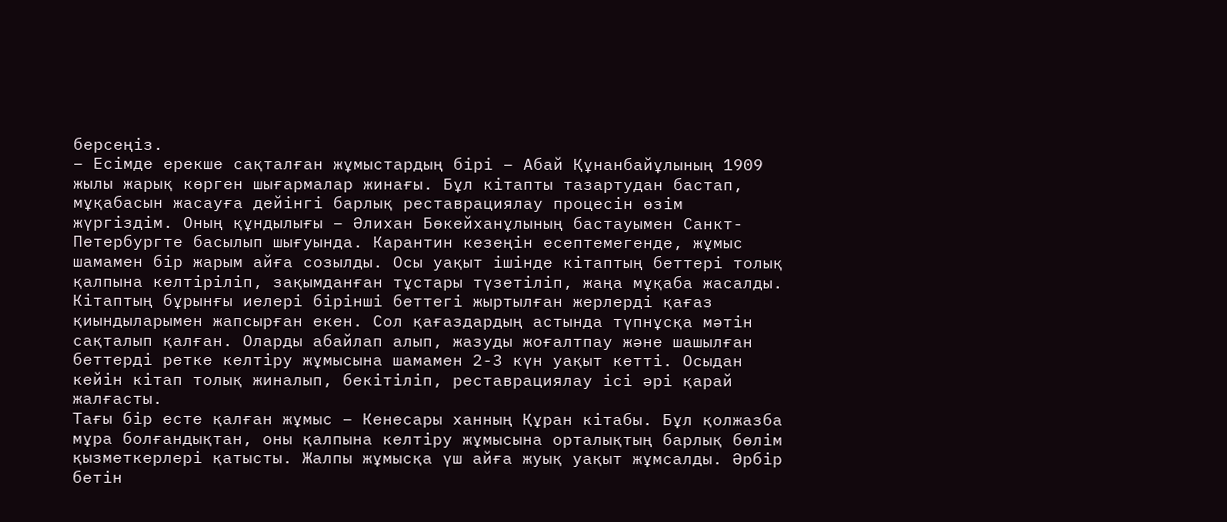берсеңіз.
– Есімде ерекше сақталған жұмыстардың бірі – Абай Құнанбайұлының 1909 жылы жарық көрген шығармалар жинағы. Бұл кітапты тазартудан бастап, мұқабасын жасауға дейінгі барлық реставрациялау процесін өзім жүргіздім. Оның құндылығы – Әлихан Бөкейханұлының бастауымен Санкт-Петербургте басылып шығуында. Карантин кезеңін есептемегенде, жұмыс шамамен бір жарым айға созылды. Осы уақыт ішінде кітаптың беттері толық қалпына келтіріліп, зақымданған тұстары түзетіліп, жаңа мұқаба жасалды. Кітаптың бұрынғы иелері бірінші беттегі жыртылған жерлерді қағаз қиындыларымен жапсырған екен. Сол қағаздардың астында түпнұсқа мәтін сақталып қалған. Оларды абайлап алып, жазуды жоғалтпау және шашылған беттерді ретке келтіру жұмысына шамамен 2-3 күн уақыт кетті. Осыдан кейін кітап толық жиналып, бекітіліп, реставрациялау ісі әрі қарай жалғасты.
Тағы бір есте қалған жұмыс – Кенесары ханның Құран кітабы. Бұл қолжазба мұра болғандықтан, оны қалпына келтіру жұмысына орталықтың барлық бөлім қызметкерлері қатысты. Жалпы жұмысқа үш айға жуық уақыт жұмсалды. Әрбір бетін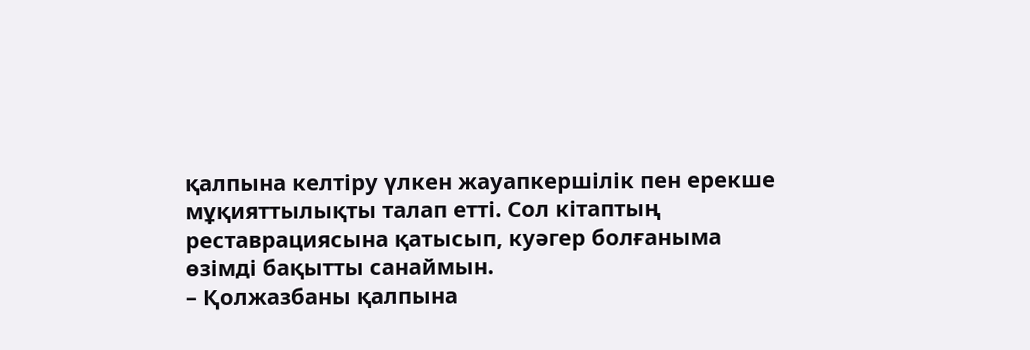қалпына келтіру үлкен жауапкершілік пен ерекше мұқияттылықты талап етті. Сол кітаптың реставрациясына қатысып, куәгер болғаныма өзімді бақытты санаймын.
– Қолжазбаны қалпына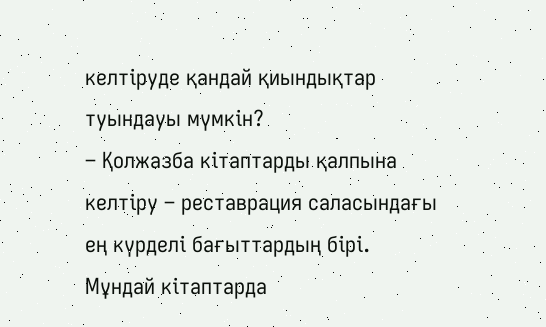келтіруде қандай қиындықтар туындауы мүмкін?
– Қолжазба кітаптарды қалпына келтіру – реставрация саласындағы ең күрделі бағыттардың бірі. Мұндай кітаптарда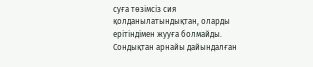суға төзімсіз сия қолданылатындықтан, оларды ерітіндімен жууға болмайды. Сондықтан арнайы дайындалған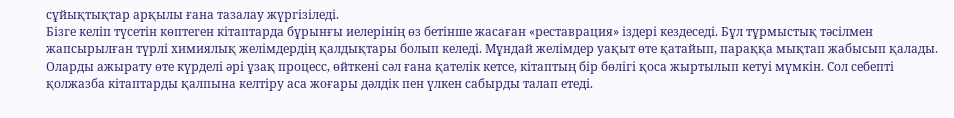сұйықтықтар арқылы ғана тазалау жүргізіледі.
Бізге келіп түсетін көптеген кітаптарда бұрынғы иелерінің өз бетінше жасаған «реставрация» іздері кездеседі. Бұл тұрмыстық тәсілмен жапсырылған түрлі химиялық желімдердің қалдықтары болып келеді. Мұндай желімдер уақыт өте қатайып, параққа мықтап жабысып қалады. Оларды ажырату өте күрделі әрі ұзақ процесс, өйткені сәл ғана қателік кетсе, кітаптың бір бөлігі қоса жыртылып кетуі мүмкін. Сол себепті қолжазба кітаптарды қалпына келтіру аса жоғары дәлдік пен үлкен сабырды талап етеді.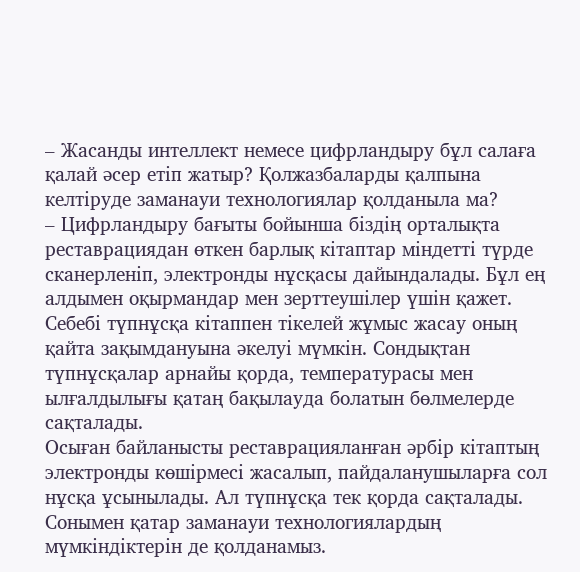– Жасанды интеллект немесе цифрландыру бұл салаға қалай әсер етіп жатыр? Қолжазбаларды қалпына келтіруде заманауи технологиялар қолданыла ма?
– Цифрландыру бағыты бойынша біздің орталықта реставрациядан өткен барлық кітаптар міндетті түрде сканерленіп, электронды нұсқасы дайындалады. Бұл ең алдымен оқырмандар мен зерттеушілер үшін қажет. Себебі түпнұсқа кітаппен тікелей жұмыс жасау оның қайта зақымдануына әкелуі мүмкін. Сондықтан түпнұсқалар арнайы қорда, температурасы мен ылғалдылығы қатаң бақылауда болатын бөлмелерде сақталады.
Осыған байланысты реставрацияланған әрбір кітаптың электронды көшірмесі жасалып, пайдаланушыларға сол нұсқа ұсынылады. Ал түпнұсқа тек қорда сақталады.
Сонымен қатар заманауи технологиялардың мүмкіндіктерін де қолданамыз.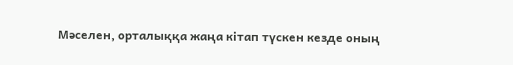Мәселен, орталыққа жаңа кітап түскен кезде оның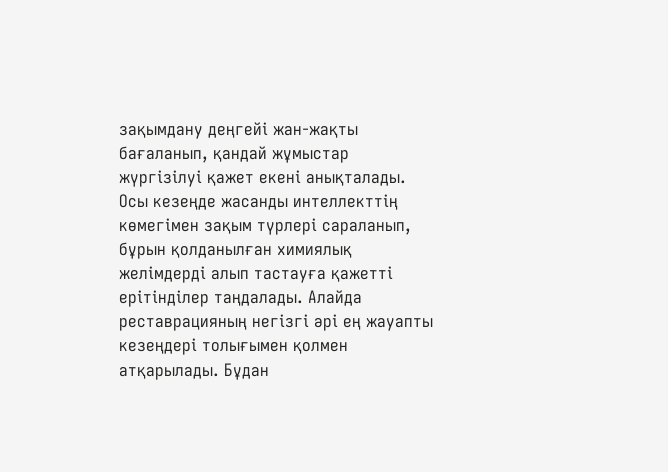зақымдану деңгейі жан-жақты бағаланып, қандай жұмыстар жүргізілуі қажет екені анықталады. Осы кезеңде жасанды интеллекттің көмегімен зақым түрлері сараланып, бұрын қолданылған химиялық желімдерді алып тастауға қажетті ерітінділер таңдалады. Алайда реставрацияның негізгі әрі ең жауапты кезеңдері толығымен қолмен атқарылады. Бұдан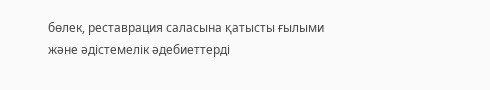бөлек, реставрация саласына қатысты ғылыми және әдістемелік әдебиеттерді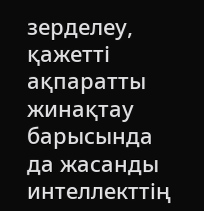зерделеу, қажетті ақпаратты жинақтау барысында да жасанды интеллекттің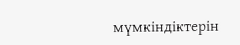мүмкіндіктерін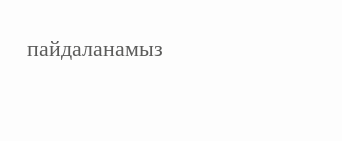пайдаланамыз